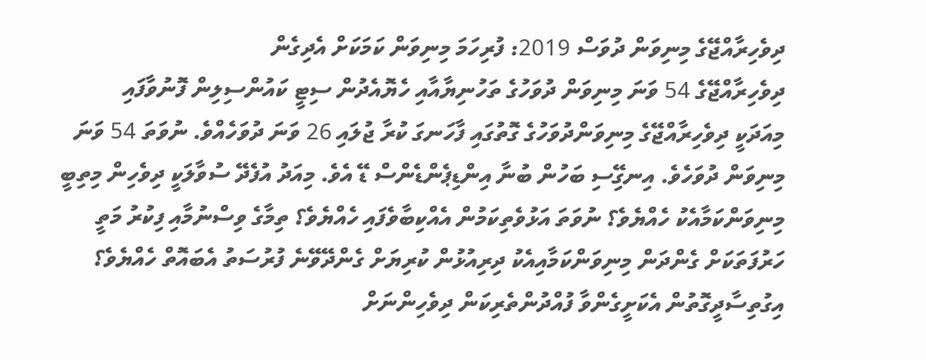ދިވެހިރާއްޖޭގެ މިނިވަން ދުވަސް 2019: ފުރިހަމަ މިނިވަން ކަމަކަށް އެދިގެން
ދިވެހިރާއްޖޭގެ 54 ވަނަ މިނިވަން ދުވަހުގެ ތަހުނިޔާއާއި ހެޔޮއެދުން ސިޓީ ކައުންސިލިން ފޮނުވާފައި
މިއަދަކީ ދިވެހިރާއްޖޭގެ މިނިވަންދުވަހުގެ ގޮތުގައި ފާހަނގަ ކުރާ ޖުލައި 26 ވަނަ ދުވަހެއްވެ. ނުވަތަ 54 ވަނަ މިނިވަން ދުވަހެވެ. އިނގިޭސި ބަހުން ބުނާ އިންޑިޕެންޑެންސް ޑޭ އެވެ. މިއަދު އުފެދޭ ސުވާލަކީ ދިވެހިން މިތިބީ މިނިވަންކަމާއެކު ހެއްޔެވެ؟ ނުވަތަ އަޅުވެތިކަމުން އެއްކިބާވެފައި ހެއްޔެވެ؟ ތިމާގެ ވިސްނުމާއި ފިކުރު މަތީ ހަރުފަތަކަށް ގެންދަން މިނިވަންކަމާއިއެކު ދިރިއުޅުން ކުރިޔަށް ގެންދޭވޭނެ ފުރުސަތު އެބައޮތް ހެއްޔެވެ؟ އިގުތިސާދީގޮތުން އެކަށީގެންވާ ފުއްދުންތެރިކަން ދިވެހިންނަށް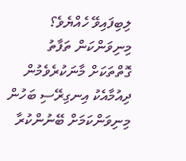ލިބިފައިވޭ ހެއްޔެވެ؟
މިނިވަންކަން ތަފާތު ގޮތްތަކަށް މާނަކުރެވެމުން ދިއުމާއެކު އިނގިރޭސި ބަހުން މިނިވަންކަމަށް ބޭނުންކުރާ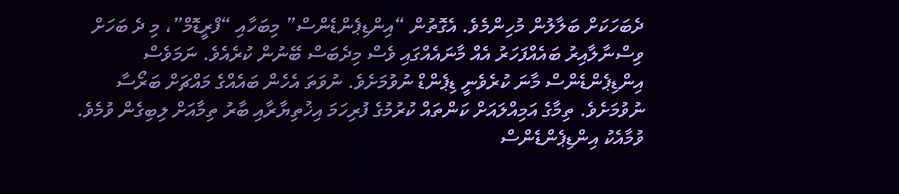ދެބަހަކަށް ބަލާލުން މުހިންމެވެ. އެގޮތުން “އިންޑިޕެންޑެންސް” މިބަހާއި “ފްރީޑޮމް”، މި ދެ ބަހަށް ވިސްނާލާއިރު ބައެއްފަހަރު އެއް މާނައެއްގައި ވެސް މިދެބަސް ބޭނުން ކުރެއެވެ. ނަމަވެސް އިންޑިޕެންޑެންސް މާނަ ކުރެވެނީ ޑިޕެންޑް ނުވުމަށެވެ. ނުވަތަ އެހެން ބައެއްގެ މައްޗަށް ބަރޯސާ ނުވުމަށެވެ. ތިމާގެ އަމިއްލައަށް ކަންތައް ކުރުމުގެ ފުރިހަމަ އިޚުތިޔާރާއި ބާރު ތިމާއަށް ލިބިގެން ވުމެވެ. ވުމާއެކު އިންޑިޕެންޑެންސް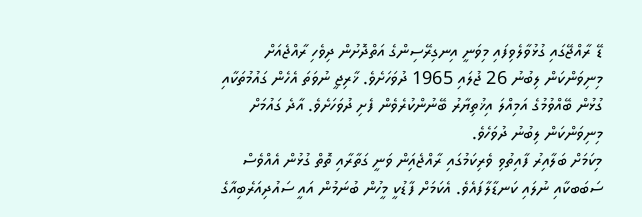ޑޭ ރާއްޖޭގައި ގުޅުވާލެވިފައި މިވަނީ އިނގިރޭސިންގެ އަތްދޮށުން ދިވެހި ރާއްޖެއަށް މިނިވަންކަން ލިބުނު 26 ޖުލައި 1965 ދުވަހަށެވެ. ޚާރިޖީ ނުވަތަ އެހެން ގައުމުތަކާއި ގުޅުން ބޭއްވުމުގެ އަމިއްލަ އިޚުތިޔާރު ބޭނުންކުރެވެން ފެށި ދުވަހަށެވެ. އާދެ ގައުމަށް މިނިވަންކަން ލިބުނު ދުވަހެވެ.
މިކަމަށް ބަލާއިރު ފާއިތުވި ވެރިކަމުގައި ރާއްޖެއަިން ވަނީ ގަތާރާއި ތޮތް ގުޅުން އެއްވެސް ސަބަބކާއި ނުލައި ކަނޑާލާފައެވެ. އެކަމަށް ފާޑުކީ މީހުން ބުނަމުން އައީ ސައުދިއަރެބިއާގެ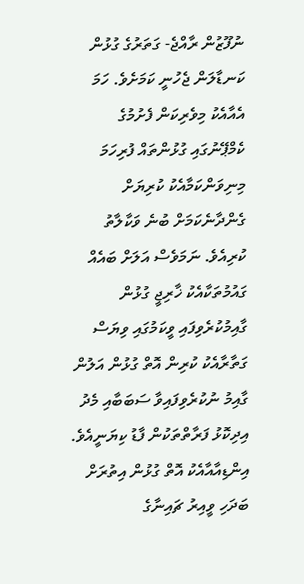ނުފޫޒުން ރާއްޖެ- ގަތަރުގެ ގުޅުން ކަނޑާލަން ޖެހުނީ ކަމަށެވެ. ހަމަ އެއާއެކު މިވެރިކަން ފެށުމުގެ ކެމްޕޭނުގައި ގުޅުންތައް ފުރިހަމަ މިނިވަންކަމާއެކު ކުރިޔަށް ގެންދާނެކަމަށް ބުނެ ވަކާލާތު ކުރިއެވެ. ނަމަވެސް އަލަށް ބައެއް ގައުމުތަކާއެކު ޚާރިޖީ ގުޅުން ގާއިމުކުރެވިފައި ވީކަމުގައި ވިޔަސް ގަތާރާއެކު ކުރިން އޮތް ގުޅުން އަލުން ގާއިމު ނުކުރެވިފައިވާ ސަބަބާއި މެދު އިދިކޮޅު ފަރާތްތަކުން ފާޑު ކިޔަނީއެވެ. އިންޑިއާއާއެކު އޮތް ގުޅުން އިތުރަށް ބަދަހި ވީއިރު ޗައިނާގެ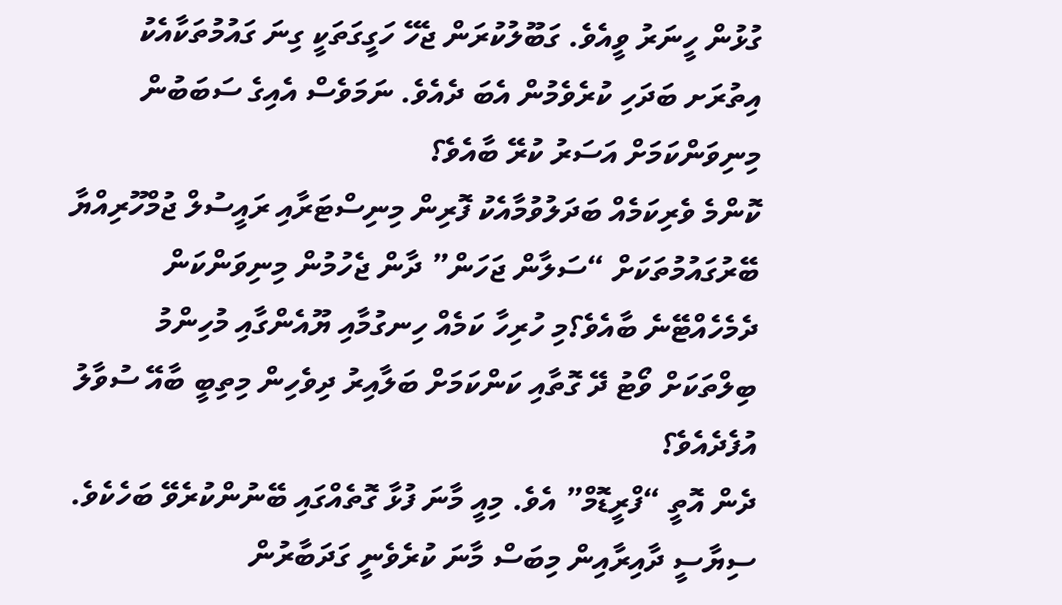ގުޅުން ހީނަރު ވީއެވެ. ގަބޫލުކުރަން ޖެހޭ ހަގީގަތަކީ ގިނަ ގައުމުތަކާއެކު އިތުރަށ ބަދަހި ކުރެވެމުން އެބަ ދެއެވެ. ނަމަވެސް އެއިގެ ސަބަބުން މިނިވަންކަމަށް އަސަރު ކުރޭ ބާއެވެ؟
ކޮންމެ ވެރިކަމެއް ބަދަލުވުމާއެކު ފޮރިން މިނިސްޓަރާއި ރައީސުލް ޖުމްހޫރިއްޔާ ބޭރުގައުމުތަކަށް “ސަލާން ޖަހަން” ދާން ޖެހުމުން މިނިވަންކަން ދެމެހެއްޓޭނެ ބާއެވެ؟މި ހުރިހާ ކަމެއް ހިނގުމާއި ޔޫއެންގާއި މުހިންމު ބިލްތަކަށް ވޯޓު ދޭ ގޮތާއި ކަންކަމަށް ބަލާއިރު ދިވެހިން މިތިބީ ބާއޭ ސުވާލު އުފެދެއެވެ؟
ދެން އޮތީ “ފްރީޑޮމް” އެވެ. މިއީ މާނަ ފުޅާ ގޮތެއްގައި ބޭނުންކުރެވޭ ބަހެކެވެ. ސިޔާސީ ދާއިރާއިން މިބަސް މާނަ ކުރެވެނީ ގަދަބާރުން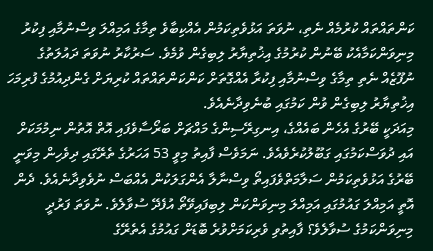ކަންތައްތައް ކުރުމެއް ނެތި، ނުވަތަ އަޅުވެތިކަމުން އެއްކިބާވެ ތިމާގެ އަމިއްލަ ވިސްނުމާއި ފިކުރު މިނިވަންކަމާއެކު ބޭނުން ކުރުމުގެ އިޚުތިޔާރު ލިބިގެން ވުމެވެ. ސަރުކާރު ނުވަތަ ދައުލަތުގެ ނުފޫޒެއް ނެތި ތިމާގެ ވިސްނުމާއި ފިކުރާ އެއްގޮތަށް ކަންކަންތައްތައް ކުރިޔަށް ގެންދިއުމުގެ ފުރިމަހަ އިޚުތިޔާރު ލިބިގެން ވުން ކަމުގައި ބުނެވިދާނެއެވެ.
މިއަދަކީ ބޭރުގެ އެހެން ބައެއްގެ، އިނގިރޭސިންގެ މައްޗަށް ބަރޯސާވެފައި އޮތް އޮތުން ނިމުމަކަށް އައި ދުވަސްކަމުގައި ގަބޫލުކުރެވެއެވެ. ނަމަވެސް ފާއިތު މިވީ 53 އަހަރުގެ ތެރޭގައި ދިވެހިން މިވަނީ ބޭރުގެ އަޅުވެތިކަމުން ސަލާމަތްވެފައިތޯ ވިސްނާލާ އެންގަލަކުން އެއްބަސް ނުވެވިދާނެއެވެ. ދެން އޮތީ އަމިއްލަ ގައުމުގައި އަމިއްލަ މިނިވަންކަން ލިބިފައިވޭތޯ އުފެދޭ ސުވާލެވެ. ނުވަތަ ފަރުދީ މިނިވަންކަމުގެ ސުވާލެވެ؟ ފާއިތުވި ވެރިކަމަށްވުރެ ބޮޑަށް ގައުމުގެ އެތެރޭގެ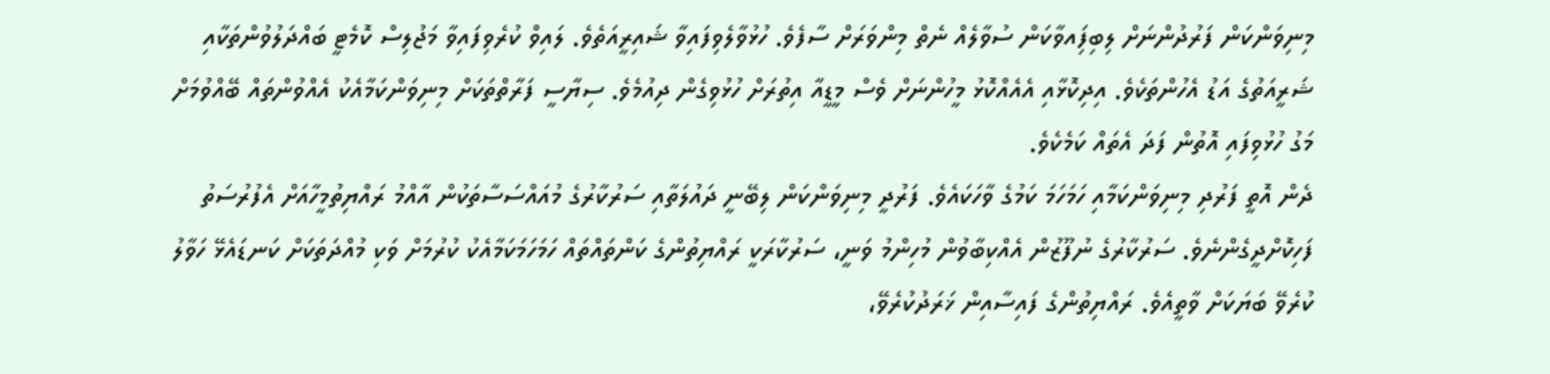މިނިވަންކަން ފަރުދުންނަށް ލިބިފަިއވާކަން ސުވާލެއް ނެތް މިންވަރަށް ސާފެވެ. ހުޅުވާލެވިފައިވާ ޝައިރީއަތެވެ. ލައިވް ކުރެވިފައިވާ މަޖުލިސް ކޮމެޓީ ބައްދަލުވުންތަކާއި ޝަރީއަތުގެ އަޑު އެހުންތަކެވެ. އިދިކޮޅާއި އެއެއްކޮޅު މީހުންނަށް ވެސް މީޑީއާ އިތުރަށް ހުޅުވިގެން ދިއުމެވެ. ސިޔާސީ ފަރާތްތަކަށް މިނިވަންކަމާއެކު އެއްވުންތައް ބޭއްވުމަށް މަގު ހުޅުވިފައި އޮތުން ފަދަ އެތައް ކަމެކެވެ.
ދެން އޮތީ ފަރުދި މިނިވަންކަމާއި ހަމަހަމަ ކަމުގެ ވާހަކައެވެ. ފަރުދީ މިނިވަންކަން ލިބޭނީ ދައުލަތާއި ސަރުކާރުގެ މުއައްސަސާތަކުން އާއްމު ރައްޔިތުމީހާއަށް އެފުރުސަތު ފަހިކޮށްދީގެންނެވެ. ސަރުކާރުގެ ނުފޫޒުން އެއްކިބާވުން މުހިންމު ވަނީ، ސަރުކާރަކީ ރައްޔިތުންގެ ކަންތައްތައް ހަމަހަމަކަމާއެކު ކުރުމަށް ވަކި މުއްދަތަކަށް ކަނޑައެޅޭ ހަވާލު ކުރެވޭ ބަޔަކަށް ވާތީއެވެ. ރައްޔިތުންގެ ފައިސާއިން ޚަރަދުކުރެވޭ،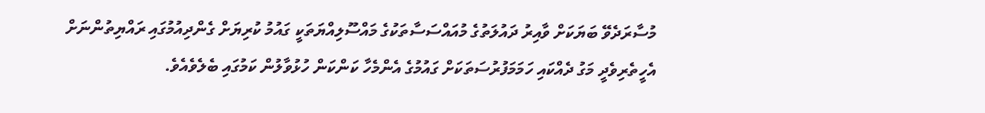މުސާރަދެވޭ ބަޔަކަށް ވާއިރު ދައުލަތުގެ މުއައްސަސާތަކުގެ މައްސޫލިއްޔަތަކީ ގައުމު ކުރިޔަށް ގެންދިއުމުގައި ރައްޔިތުންނަށް އެހީތެރިވެދީ މަގު ދެއްކައި ހަމަމަފުރުސަތަކަށް ގައުމުގެ އެންމެހާ ކަންކަން ހުޅުވާލުން ކަމުގައި ބެލެވެއެވެ.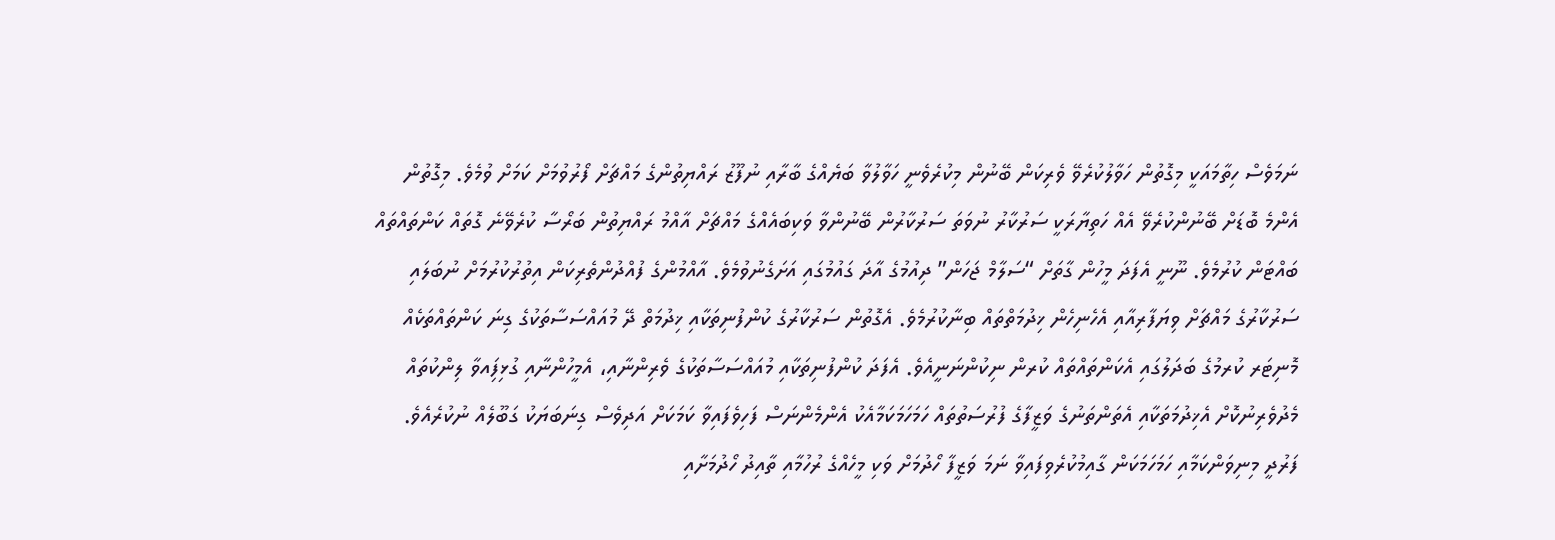ނަމަވެސް ހިތާމައަކީ މިގޮތުން ހަވާލުކުރެވޭ ވެރިކަން ބޭނުން މިކުރެވެނީ ހަވާލުވާ ބަޔެއްގެ ބާރާއި ނުފޫޒު ރައްޔިތުންގެ މައްޗަށް ފޯރުވުމަށް ކަމަށް ވުމެވެ. މިގޮތުން އެންމެ ބޮޑަށް ބޭނުންކުރެވޭ އެއް ހަތިޔާރަކީ ސަރުކާރު ނުވަތަ ސަރުކާރުން ބޭނުންވާ ވަކިބައެއްގެ މައްޗަށް އާއްމު ރައްޔިތުން ބަރޯސާ ކުރެވޭނެ ގޮތައް ކަންތައްތައް ބައްޓަން ކުރުމެވެ. ނޫނީ އެފަދަ މީހުން ގާތަށް “ސަލާމް ޖަހަން” ދިއުމުގެ އާދަ ގައުމުގައި އަށަގެނުވުމެވެ. އާއްމުންގެ ފުއްދުންތެރިކަން އިތުރުކުރުމަށް ނުބަލައި ސަރުކާރުގެ މައްޗަށް ވިޔަފާރިއާއި އެހެނިހެން ޚިދުމަތްތައް ބިނާކުރުމެވެ. އެގޮތުން ސަރުކާރުގެ ކުންފުނިތަކާއި ޚިދުމަތް ދޭ މުއައްސަސާތަކުގެ ގިނަ ކަންތައްތަކެއް މޮނިޓަރ ކުރމުގެ ބަދަލުގައި އެކަންތައްތައް ކުރން ނިކުންނަނީއެވެ. އެފަދަ ކުންފުނިތަކާއި މުއައްސަސާތަކުގެ ވެރިންނާއި، އެމީހުންނާއި ގުޅިފަިއވާ ލިންކުތައް މެދުވެރިނުކޮށް އެޚިދުމަތަކާއި އެތަންތަނުގެ ވަޒީފާގެ ފުރުސަތުތައް ހަމަހަމަކަމާއެކު އެންމެންނަސް ފަހިވެފައިވާ ކަމަކަށް އަދިވެސް ގިނަބަޔަކު ގަބޫލެއް ނުކުރެއެވެ.
ފަރުދީ މިނިވަންކަމާއި ހަމަހަމަކަން ގާއިމުކުރެވިފައިވާ ނަމަ ވަޒީފާ ހޯދުމަށް ވަކި މީހެއްގެ ރުހުމާއި ތާއިދު ހޯދުމަށާއި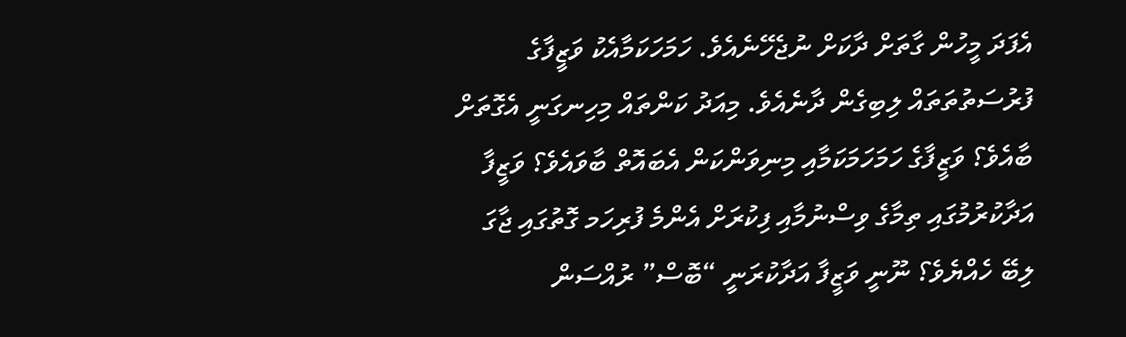އެފަދަ މީހުން ގާތަށް ދާކަށް ނުޖެހޭނެއެވެ. ހަމަހަކަމާއެކު ވަޒީފާގެ ފުރުސަތުތަތައް ލިބިގެން ދާނެއެވެ. މިއަދު ކަންތައް މިހިނގަނީ އެގޮތަށް ބާއެވެ؟ ވަޒީފާގެ ހަމަހަމަކަމާއި މިނިވަންކަން އެބައޮތް ބާވައެވެ؟ ވަޒީފާ އަދާކުރުމުގައި ތިމާގެ ވިސްނުމާއި ފިކުރަށް އެންމެ ފުރިހަމ ގޮތުގައި ޖާގަ ލިބޭ ހެއްޔެވެ؟ ނޫނީ ވަޒީފާ އަދާކުރަނީ “ބޮސް” ރުއްސަން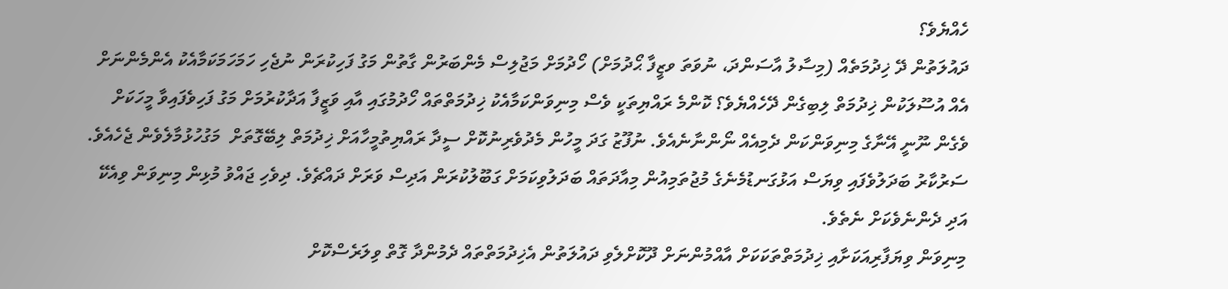ހެއްޔެވެ؟
ދައުލަތުން ދޭ ޚިދުމަތެއް (މިސާލު އާސަންދަ، ނުވަތަ ވޒީފާ ޙޯދުމަށް) ހޯދުމަށް މަޖުލިސް މެންބަރުން ގާތުން މަގު ފަހިކުރަން ނުޖެހި ހަމަހަމަކަމާއެކު އެންމެންނަށް އެއް އުސޫލަކުން ޚިދުމަތް ލިބިގެން ދޭހެއްޔެވެ؟ ކޮންމެ ރައްޔިތަކީ ވެސް މިނިވަންކަމާއެކު ޚިދުމަތްތައް ހޯދުމުގައި އާއި ވަޒީފާ އަދާކުރުމަށް މަގު ފަހިވެފައިވާ މީހަކަށް ވެގެން ނޫނީ އޭނާގެ މިނިވަންކަން ދެމިއެއް ނޯންނާނެއެވެ. ނުފޫޒު ގަދަ މީހުން މެދުވެރިނުކޮށް ސީދާ ރައްޔިތުމީހާއަށް ޚިދުމަތް ލިބޭގޮތަށް  މަގުހުޅުމާލެވެން ޖެހެއެވެ.
ސަރުކާރު ބަދަލުވެފައި ވިޔަސް އަޅުގަނޑުމެނެގެ މުޖުތަމިއުން މިއާދަތައް ބަދަލުވިކަމަށް ގަބޫލުކުރަން އަދިސް ވަރަށް ދައްޗެވެ. ދިވެހި ޖައްވު މުޅިން މިނިވަން ވިއެކޭ އަދި ދެންނެވެކަށް ނެތެވެ.
މިނިވަން ވިޔަފާރިއަކަށާއި ޚިދުމަތްތަކަކަށް އާއްމުންނަށް ދޫކޮށްލެވި ދައުލަތުން އެޚިދުމަތްތައް ދެމުންދާ ގޮތް ވިލަރެސްކޮށް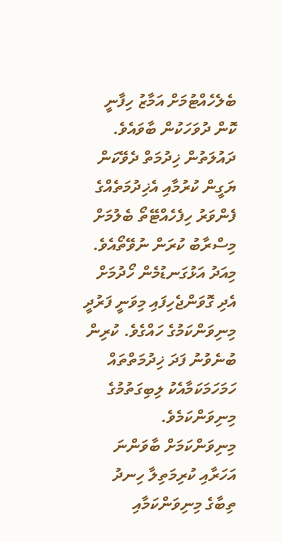ބެލެހެއްޓުމަށް އަމާޒު ހިފާނީ ކޮން ދުވަހަކުން ބާވައެވެ. ދައުލަތުން ޚިދުމަތް ދެވޭކަން ޔަގީން ކުރުމާއި އެޚިދުމަތެއްގެ ފެންވަރު ހިފެހެއްޓޭތޯ ބެލުމަށް މިސްރާބު ކުރަން ނުވޭތޯއެވެ.
މިއަދު އަޅުގަނޑުމެން ހޯދުމަށް އެދި ގޮވަންޖެހިފައި މިވަނީ ފަރުދީ މިނިވަންކަމުގެ ހައްގެވެ. ކުރިން ބުނެވުނު ފަދަ ޚިދުމަތްތައް ހަމަހަމަކަމާއެކު ލިބިގަތުމުގެ މިނިވަންކަމެވެ.
މިނިވަންކަމަށް ބާވަންނަ އަހަރާއި ކުރިމަތިލާ ހިނދު ތިބާގެ މިނިވަންކަމާއި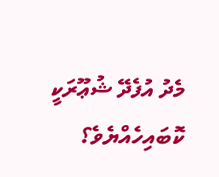މެދު އުފެދޭ ޝުޢޫރަކީ ކޮބައިހެއްޔެވެ؟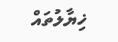ޚިޔާލުތައް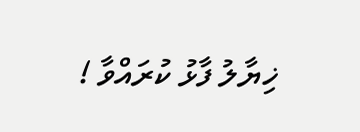ޚިޔާލު ފާޅު ކުރައްވާ !